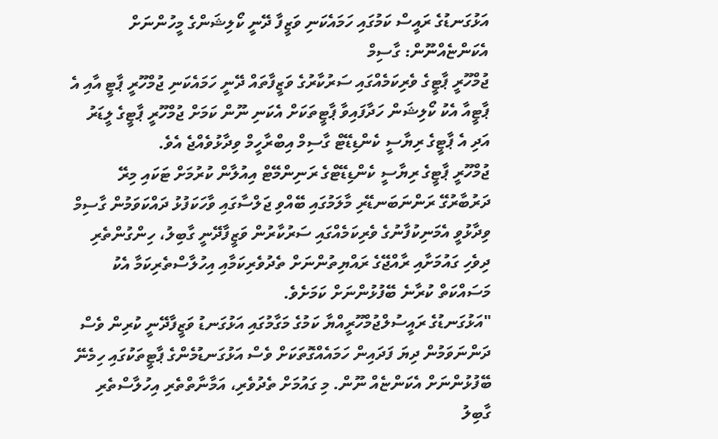އަޅުގަނޑުގެ ރައީސް ކަމުގައި ހަމައެކަނި ވަޒީފާ ދޭނީ ކޯލިޝަންގެ މީހުންނަށް އެކަންޏެއްނޫން: ގާސިމް
ޖުމްހޫރީ ޕާޓީގެ ވެރިކަމެއްގައި ސަރުކާރުގެ ވަޒީފާތައް ދޭނީ ހަމައެކަނި ޖުމްހޫރީ ޕާޓީ އާއި އެ ޕާޓީއާ އެކު ކޯލިޝަން ހަދާފައިވާ ޕާޓީތަކަށް އެކަނި ނޫން ކަމަށް ޖުމްހޫރީ ޕާޓީގެ ލީޑަރު އަދި އެ ޕާޓީގެ ރިޔާސީ ކެންޑިޑޭޓް ގާސިމް އިބްރާހީމް ވިދާޅުވެއްޖެ އެވެ.
ޖުމްހޫރީ ޕާޓީގެ ރިޔާސީ ކެންޑިޑޭޓްގެ ރަނިންމޭޓް އިއުލާން ކުރުމަށް ޓަކައި މިރޭ ދަރުބާރުގޭ ރަންނަބަނޑޭރި މާލަމުގައި ބޭއްވި ޖަލްސާގައި ވާހަކަފުޅު ދައްކަވަމުން ގާސިމް ވިދާޅުވީ އެމަނިކުފާނުގެ ވެރިކަމެއްގައި ސަރުކާރުން ވަޒީފާދޭނީ ގާބިލު، ހިންގުންތެރި ދިވެހި ގައުމަށާއި ރާއްޖޭގެ ރައްޔިތުންނަށް ތެދުވެރިކަމާއި އިހުލާސްތެރިކަމާ އެކު މަސައްކަތް ކުރާނެ ބޭފުޅުންނަށް ކަމަށެވެ.
"އަޅުގަނޑުގެ ރައީސުލްޖުމްހޫރީއްޔާ ކަމުގެ މަގާމުގައި އަޅުގަނޑު ވަޒީފާދޭނީ ކުރިން ވެސް ދަންނަވަމުން ދިޔަ ފަދައިން ހަމައެއްގޮތަކަށް ވެސް އަޅުގަނޑުމެންގެ ޕާޓީތަކުގައި ހިމެނޭ ބޭފުޅުންނަށް އެކަންޏެއް ނޫން. މި ގައުމަށް ތެދުވެރި، އަމާނާތްތެރި އިހުލާސްތެރި ގާބިލު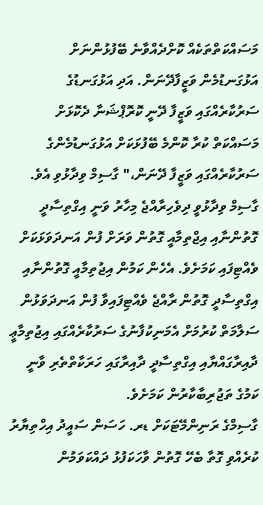މަސައްކަތްތަކެއް ކޮށްދެއްވާނެ ބޭފުޅުންނަށް އަޅުގަނޑުމެން ވަޒީފާދޭނަން. އަދި އަޅުގަނޑުގެ ސަރުކާރެއްގައި ވަޒީފާ ދޭނީ ކޮރޮޕްޝަނާ ދެކޮޅަށް މަސައްކަތް ކުރާ ކޮންމެ ބޭފުޅަކަށް އަޅުގަނޑުމެންގެ ސަރުކާރެއްގައި ވަޒީފާ ދޭނަން،" ގާސިމް ވިދާޅުވި އެވެ.
ގާސިމް ވިދާޅުވީ ދިވެހިރާއްޖެ މިހާރު ވަނީ އިގްތިސާދީ ގޮތުންނާއި އިޖްތިމާއީ ގޮތުން ވަރަށް ފުން އަނދަވަޅަކަށް ވެއްޓިފައި ކަމަށެވެ. އެހެން ކަމުން އިޖުތިމާއީ ގޮތުންނާއި އިގްތިސާދީ ގޮތުން ރާއްޖެ ވެއްޓިފައިވާ ފުން އަނދަވަޅުން ސަލާމަތް ކުރުމަށް އެމަނިކުފާނުގެ ސަރުކާރެއްގައި އިޖުތިމާޢީ ދާއިރާގައްޔާއި އިގްތިސާދީ ދާއިރާގައި ހަރަކާތްތެރި ވާނީ ކަމުގެ ތަޖުރިބާކާރުން ކަމަށެވެ.
ގާސިމްގެ ރަނިންމޭޓަކަށް ޑރ. ހަސަން ސައީދު އިހްތިޔާރު ކުރެއްވި ގޮތާ ބެހޭ ގޮތުން ވާހަކަފުޅު ދައްކަވަމުން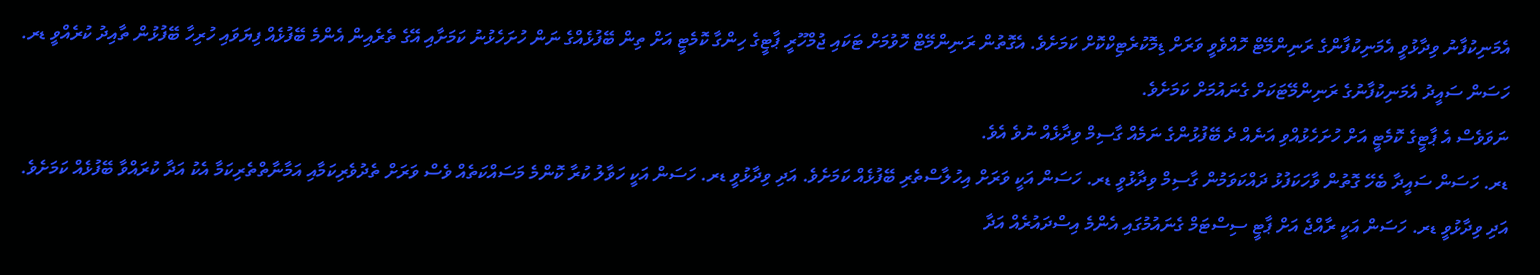އެމަނިކުފާނު ވިދާޅުވީ އެމަނިކުފާންގެ ރަނިންމޭޓް ހޮއްވެވީ ވަރަށް ޑިމޮކުރެޓިކްކޮށް ކަމަށެވެ. އެގޮތުން ރަނިންމޭޓް ހޮވުމަށް ޓަކައި ޖުމްހޫރީ ޕާޓީގެ ހިންގާ ކޮމެޓީ އަށް ތިން ބޭފުޅެއްގެ ނަން ހުށަހެޅުނު ކަމަށާއި އޭގެ ތެރެއިން އެންމެ ބޭފުޅެއް ފިޔަވައި ހުރިހާ ބޭފުޅުން ތާއިދު ކުރެއްވީ ޑރ. ހަސަން ސައީދު އެމަނިކުފާނުގެ ރަނިންމޭޓަކަށް ގެނައުމަށް ކަމަށެވެ.
ނަވަވެސް އެ ޕާޓީގެ ކޮމެޓީ އަށް ހުށަހެޅުއްވި އަނެއް ދެ ބޭފުޅުންގެ ނަމެއް ގާސިމް ވިދާޅެއް ނުވެ އެވެ.
ޑރ. ހަސަން ސައީދާ ބެހޭ ގޮތުން ވާހަކަފުޅު ދައްކަވަމުން ގާސިމް ވިދާޅުވީ ޑރ. ހަސަން އަކީ ވަރަށް އިހުލާސްތެރި ބޭފުޅެއް ކަމަށެވެ. އަދި ވިދާޅުވީ ޑރ. ހަސަން އަކީ ހަވާލު ކުރާ ކޮންމެ މަސައްކަތެއް ވެސް ވަރަށް ތެދުވެރިކަމާއި އަމާނާތްތެރިކަމާ އެކު އަދާ ކުރައްވާ ބޭފުޅެއް ކަމަށެވެ. އަދި ވިދާޅުވީ ޑރ. ހަސަން އަކީ ރާއްޖެ އަށް ޕާޓީ ސިސްޓަމް ގެނައުމުގައި އެންމެ އިސްދައުރެއް އަދާ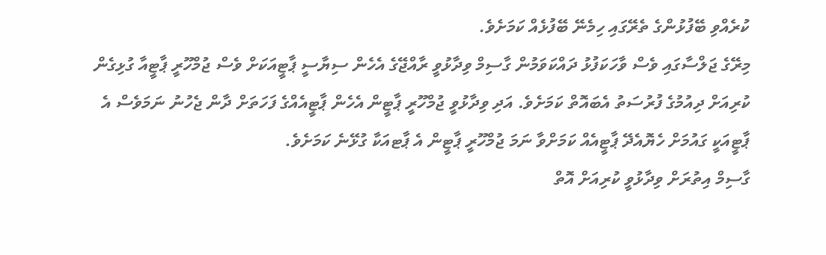ކުރެއްވި ބޭފުޅުންގެ ތެރޭގައި ހިމެނޭ ބޭފުޅެއް ކަމަށެވެ.
މިރޭގެ ޖަލްސާގައި ވެސް ވާހަކަފުޅު ދައްކަވަމުން ގާސިމް ވިދާޅުވީ ރާއްޖޭގެ އެހެން ސިޔާސީ ޕާޓީއަކަށް ވެސް ޖުމްހޫރީ ޕާޓީއާ ގުޅިގެން ކުރިއަށް ދިއުމުގެ ފުރުސަތު އެބައޮތް ކަމަށެވެ. އަދި ވިދާޅުވީ ޖުމްހޫރީ ޕާޓީން އެހެން ޕާޓީއެއްގެ ފަހަތަށް ދާން ޖެހުނު ނަމަވެސް އެ ޕާޓީއަކީ ގައުމަށް ހެޔޮއެދޭ ޕާޓީއެއް ކަމަށްވާ ނަމަ ޖުމްހޫރީ ޕާޓީން އެ ޕާޓއަކާ ގުޅޭނެ ކަމަށެވެ.
ގާސިމް އިތުރަށް ވިދާޅުވީ ކުރިއަށް އޮތް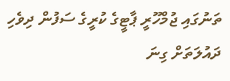ތަނުގައި ޖުމްހޫރީ ޕާޓީގެ ކުރީގެ ސަފުން ދިވެހި ދައުލަތަށް ގިނަ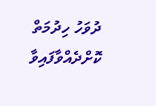ދުވަހު ހިދުމަތް ކޮށްދެއްވާފައިވާ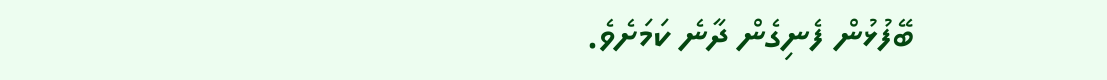ބޭފުޅުން ފެނިގެން ދާނެ ކަމަށެވެ.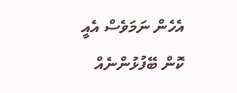އެހެން ނަމަވެސް އެއީ ކޮން ބޭފުޅުންނެއް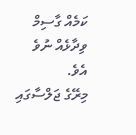ކަމެއް ގާސިމް ވިދާޅެއް ނުވެ އެވެ.
މިރޭގެ ޖަލްސާގައި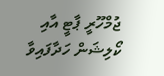ޖުމްހޫރީ ޕާޓީ އާއި ކޯލިޝަން ހަދާފައިވާ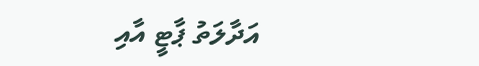އަދާލަތު ޕާޓީ އާއި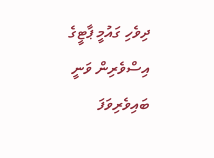ދިވެހި ގައުމީ ޕާޓީގެ އިސްވެރިން ވަނީ ބައިވެރިވަފަ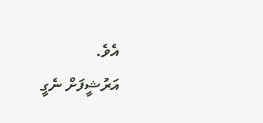އެވެ.
އަރުޝީފަށް ނެގީ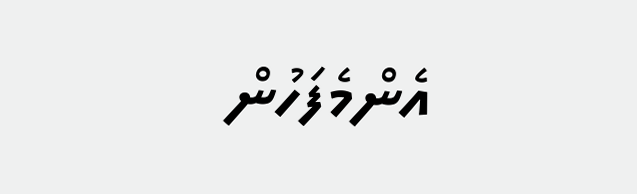އެންމެފަހުން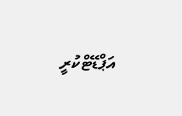އަޕްޑޭޓްކުރީ